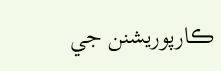ڪارپوريشنن جي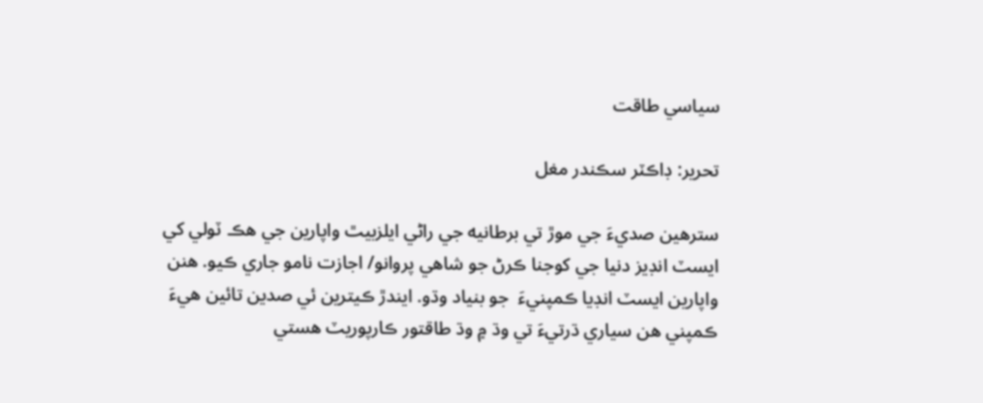سياسي طاقت

تحرير: ڊاڪٽر سڪندر مغل

سترهين صديءَ جي موڙ تي برطانيه جي راڻي ايلزبيٿ واپارين جي هڪ ٽولي کي ايسٽ انڊيز دنيا جي کوجنا ڪرڻ جو شاهي پروانو/ اجازت نامو جاري ڪيو. هنن واپارين ايسٽ انڊيا ڪمپنيءَ  جو بنياد وڌو. ايندڙ ڪيترين ئي صدين تائين هيءَ ڪمپني هن سياري ڌرتيءَ تي وڌ ۾ وڌ طاقتور ڪارپوريٽ هستي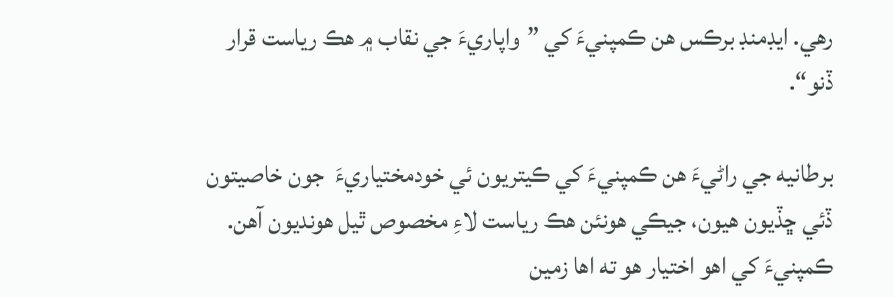رهي. ايڊمنڊ برڪس هن ڪمپنيءَ کي ”واپاريءَ جي نقاب ۾ هڪ رياست قرار ڏنو“.

برطانيه جي راڻيءَ هن ڪمپنيءَ کي ڪيتريون ئي خودمختياريءَ  جون خاصيتون ڏئي ڇڏيون هيون، جيڪي هونئن هڪ رياست لاءِ مخصوص ٿيل هونديون آهن. ڪمپنيءَ کي اهو اختيار هو ته اها زمين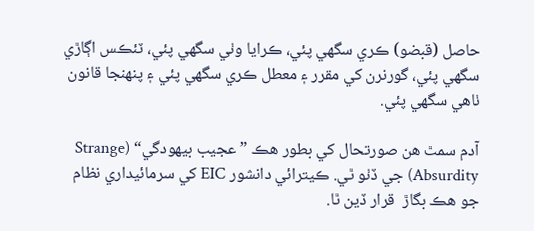حاصل (قبضو) ڪري سگهي پئي، ڪرايا وٺي سگهي پئي، ٽئڪس اڳاڙي سگهي پئي، گورنرن کي مقرر ۽ معطل ڪري سگهي پئي ۽ پنھنجا قانون ٺاهي سگهي پئي.

آدم سمٿ هن صورتحال کي بطور هڪ ”عجيب بيھودگي“ (Strange Absurdity) جي ڏٺو ٿي. ڪيترائي دانشور EIC کي سرمائيداري نظام جو هڪ بگاڙ  قرار ڏين ٿا.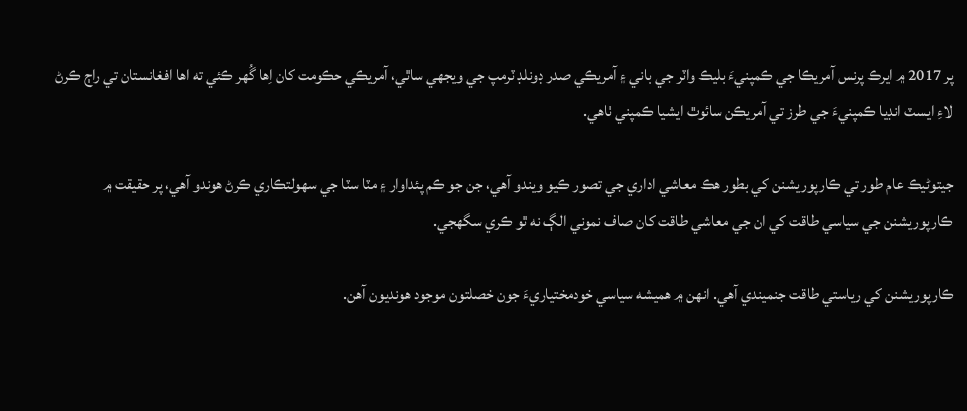پر 2017 ۾ ايرڪ پرنس آمريڪا جي ڪمپنيءَ بليڪ واٽر جي باني ۽ آمريڪي صدر ڊونلڊ ٽرمپ جي ويجهي ساٿي، آمريڪي حڪومت کان اِها گُهر ڪئي ته اها افغانستان تي راڄ ڪرڻ لاءِ ايسٽ انڊيا ڪمپنيءَ جي طرز تي آمريڪن سائوٿ ايشيا ڪمپني ٺاهي.

جيتوڻيڪ عام طور تي ڪارپوريشنن کي بطور هڪ معاشي اداري جي تصور ڪيو ويندو آهي، جن جو ڪم پئداوار ۽ مٽا سٽا جي سھولتڪاري ڪرڻ هوندو آهي، پر حقيقت ۾ ڪارپوريشنن جي سياسي طاقت کي ان جي معاشي طاقت کان صاف نموني الڳ نه ٿو ڪري سگهجي.

ڪارپوريشنن کي رياستي طاقت جنميندي آهي. انھن ۾ هميشه سياسي خودمختياريءَ جون خصلتون موجود هونديون آهن.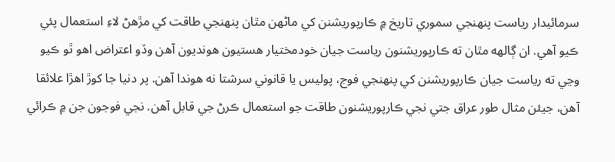سرمائيدار رياست پنھنجي سموري تاريخ ۾ ڪارپوريشنن کي ماڻهن مٿان پنھنجي طاقت کي مڙهڻ لاءِ استعمال پئي ڪيو آهي. ان ڳالهه مٿان ته ڪارپوريشنون رياست جيان خودمختيار هستيون هونديون آهن وڏو اعتراض اهو ٿو ڪيو وڃي ته رياست جيان ڪارپوريشنن کي پنھنجي فوج، پوليس يا قانوني سرشتا نه هوندا آهن. پر دنيا جا کوڙ اهڙا علائقا آهن، جيئن مثال طور عراق جتي نجي ڪارپوريشنون طاقت جو استعمال ڪرڻ جي قابل آهن. نجي فوجون جن ۾ ڪرائي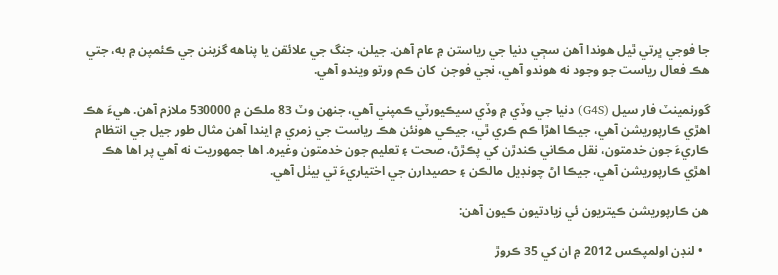جا فوجي ڀرتي ٿيل هوندا آهن سڄي دنيا جي رياستن ۾ عام آهن. جيلن، جنگ جي علائقن يا پناهه گزينن جي ڪئمپن ۾ به، جتي هڪ فعال رياست جو وجود نه هوندو آهي، نجي فوجن  کان ڪم ورتو ويندو آهي.

گورنمينٽ فار سيل (G4S) دنيا جي وڏي ۾ وڏي سيڪيورٽي ڪمپني آهي، جنھن وٽ 83 ملڪن ۾ 530000 ملازم آهن. هيءَ هڪ اهڙي ڪارپوريشن آهي، جيڪا اهڙا ڪم ڪري ٿي، جيڪي هونئن هڪ رياست جي زمري ۾ ايندا آهن مثال طور جيل جي انتظام ڪاريءَ جون خدمتون، نقل مڪاني ڪندڙن کي پڪڙڻ، صحت ۽ تعليم جون خدمتون وغيره. اها جمھوريت نه آهي پر اها هڪ اهڙي ڪارپوريشن آهي، جيڪا اڻ چونڊيل مالڪن ۽ حصيدارن جي اختياريءَ تي بيٺل آهي.

هن ڪارپوريشن ڪيتريون ئي زيادتيون ڪيون آهن:

  • لنڊن اولمپڪس 2012 ۾ ان کي 35 ڪروڙ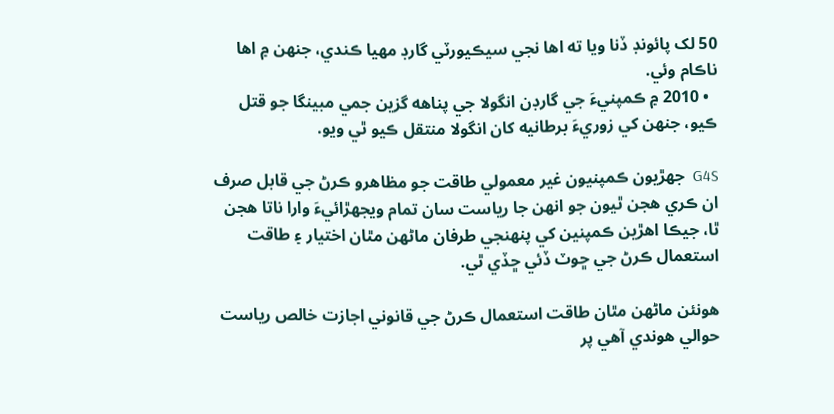50 لک پائونڊ ڏنا ويا ته اها نجي سيڪيورٽي گارڊ مھيا ڪندي، جنھن ۾ اها ناڪام وئي.
  • 2010 ۾ ڪمپنيءَ جي گارڊن انگولا جي پناهه گزين جمي مبينگا جو قتل ڪيو، جنھن کي زوريءَ برطانيه کان انگولا منتقل ڪيو ٿي ويو.

G4S  جھڙيون ڪمپنيون غير معمولي طاقت جو مظاهرو ڪرڻ جي قابل صرف ان ڪري هجن ٿيون جو انھن جا رياست سان تمام ويجهڙائيءَ وارا ناتا هجن ٿا، جيڪا اهڙين ڪمپنين کي پنھنجي طرفان ماڻهن مٿان اختيار ۽ طاقت استعمال ڪرڻ جي ڇوٽ ڏئي ڇڏي ٿي.

هونئن ماڻهن مٿان طاقت استعمال ڪرڻ جي قانوني اجازت خالص رياست حوالي هوندي آهي پر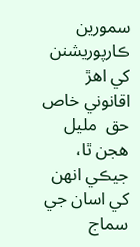سمورين ڪارپوريشنن کي اهڙ اقانوني خاص حق  مليل هجن ٿا، جيڪي انھن کي اسان جي سماج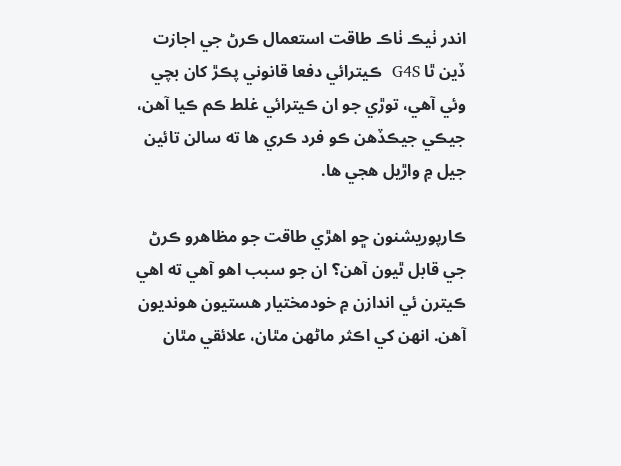اندر ٺيڪ ٺاڪ طاقت استعمال ڪرڻ جي اجازت ڏين ٿا G4S  ڪيترائي دفعا قانوني پڪڙ کان بچي وئي آهي، توڙي جو ان ڪيترائي غلط ڪم ڪيا آهن، جيڪي جيڪڏهن ڪو فرد ڪري ها ته سالن تائين جيل ۾ واڙيل هجي ها.

ڪارپوريشنون ڇو اهڙي طاقت جو مظاهرو ڪرڻ جي قابل ٿيون آهن؟ ان جو سبب اهو آهي ته اهي ڪيترن ئي اندازن ۾ خودمختيار هستيون هونديون آهن. انھن کي اڪثر ماڻهن مٿان، علائقي مٿان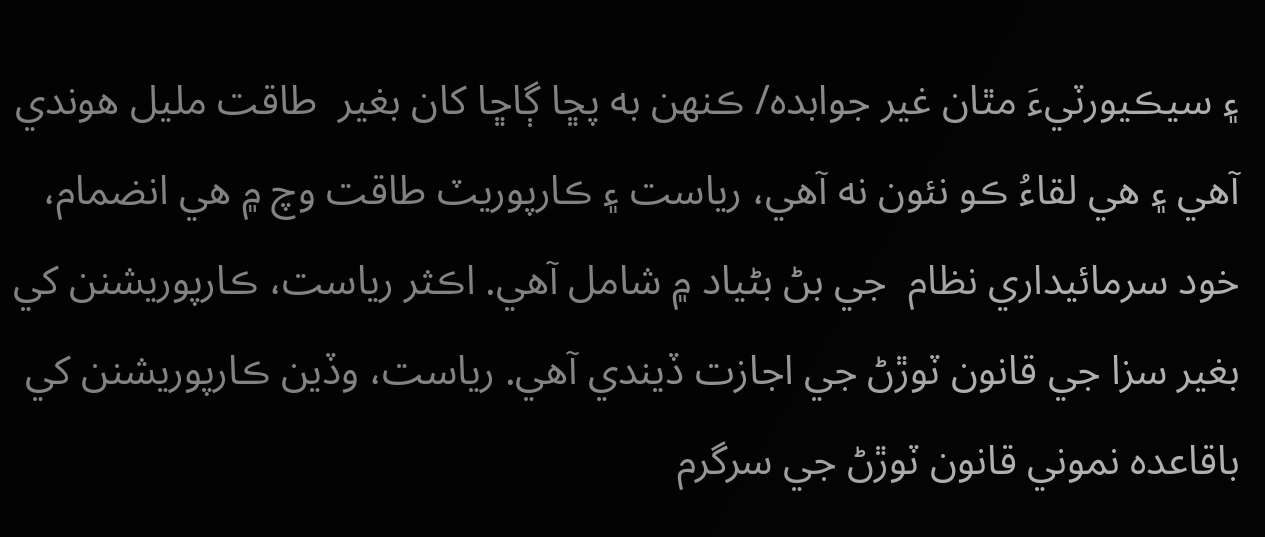۽ سيڪيورٽيءَ مٿان غير جوابده/ ڪنھن به پڇا ڳاڇا کان بغير  طاقت مليل هوندي  آهي ۽ هي لقاءُ ڪو نئون نه آهي، رياست ۽ ڪارپوريٽ طاقت وچ ۾ هي انضمام، خود سرمائيداري نظام  جي بڻ بڻياد ۾ شامل آهي. اڪثر رياست، ڪارپوريشنن کي بغير سزا جي قانون ٽوڙڻ جي اجازت ڏيندي آهي. رياست، وڏين ڪارپوريشنن کي باقاعده نموني قانون ٽوڙڻ جي سرگرم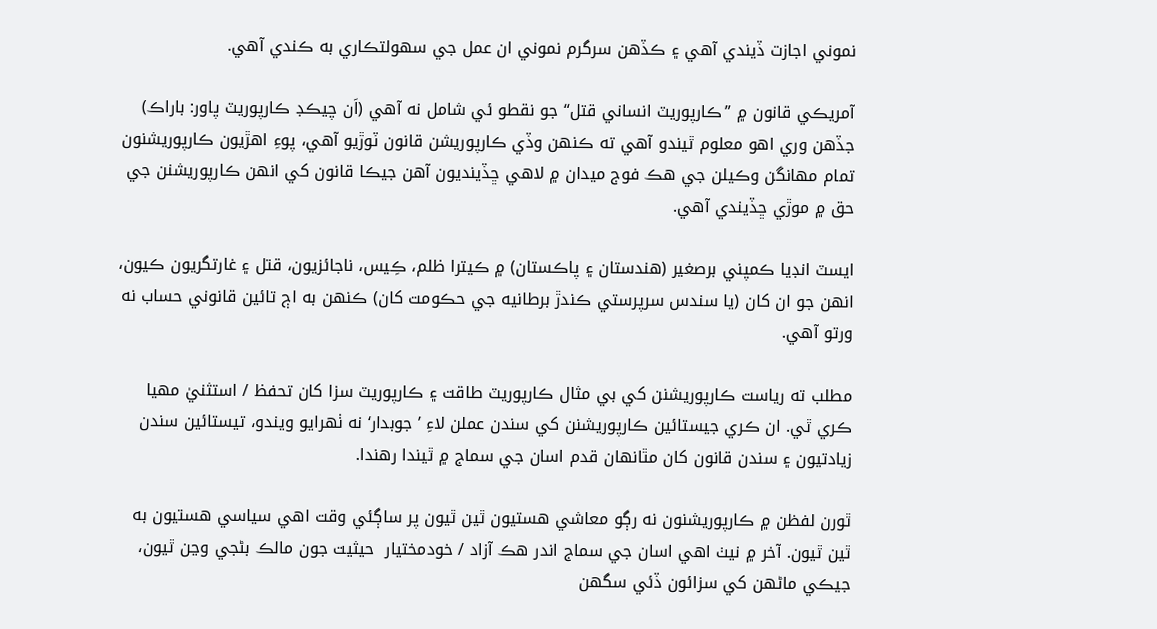نموني اجازت ڏيندي آهي ۽ ڪڏهن سرگرم نموني ان عمل جي سھولتڪاري به ڪندي آهي.

آمريڪي قانون ۾ ”ڪارپوريٽ انساني قتل“ جو نقطو ئي شامل نه آهي (اَن چيڪڊ ڪارپوريٽ پاور: باراڪ) جڏهن وري اهو معلوم ٿيندو آهي ته ڪنھن وڏي ڪارپوريشن قانون ٽوڙيو آهي، پوءِ اهڙيون ڪارپوريشنون تمام مھانگن وڪيلن جي هڪ فوج ميدان ۾ لاهي ڇڏينديون آهن جيڪا قانون کي انھن ڪارپوريشنن جي حق ۾ موڙي ڇڏيندي آهي.

ايسٽ انڊيا ڪمپني برصغير (هندستان ۽ پاڪستان) ۾ ڪيترا ظلم، ڪِيس، ناجائزيون، قتل ۽ غارتگريون ڪيون، انھن جو ان کان (يا سندس سرپرستي ڪندڙ برطانيه جي حڪومت کان) ڪنھن به اڄ تائين قانوني حساب نه ورتو آهي.

مطلب ته رياست ڪارپوريشنن کي بي مثال ڪارپوريٽ طاقت ۽ ڪارپوريٽ سزا کان تحفظ / استثنيٰ مھيا ڪري ٿي. ان ڪري جيستائين ڪارپوريشنن کي سندن عملن لاءِ ’جوبدار‘ نه ٺھرايو ويندو، تيستائين سندن زيادتيون ۽ سندن قانون کان مٿانهان قدم اسان جي سماج ۾ ٿيندا رهندا.

ٿورن لفظن ۾ ڪارپوريشنون نه رڳو معاشي هستيون ٿين ٿيون پر ساڳئي وقت اهي سياسي هستيون به ٿين ٿيون. آخر ۾ نيٺ اهي اسان جي سماج اندر هڪ آزاد / خودمختيار  حيثيت جون مالڪ بڻجي وڃن ٿيون، جيڪي ماڻهن کي سزائون ڏئي سگهن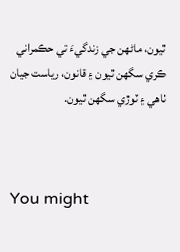ٿيون، ماڻهن جي زندگيءَ تي حڪمراني ڪري سگهن ٿيون ۽ قانون، رياست جيان ٺاهي ۽ ٽوڙي سگهن ٿيون.



You might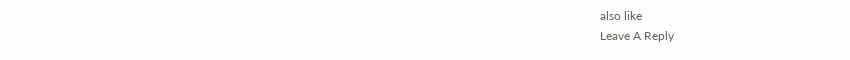also like
Leave A Reply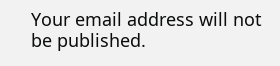Your email address will not be published.